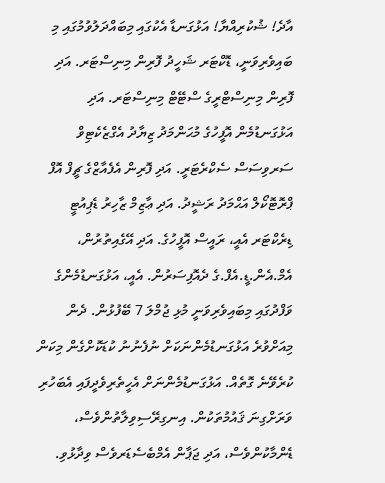އާދެ! ޝުކުރިއްޔާ! އަޅުގަނޑާ އެކުގައި މިބައްދަލުވުމުގައި މި ބައިވެރިވަނީ، ޑޮކްޓަރ ޝަހީދު ފޮރިން މިނިސްޓަރ. އަދި ފޮރިން މިނިސްޓްރީގެ ސްޓޭޓް މިނިސްޓަރ. އަދި އަޅުގަނޑުމެން އޮފީހުގެ މުޙަންމަދު ޒިޔާދު އެގްޒެކެޓިވް ސަރވިސަސް ސެކްރެޓަރީ. އަދި ފޮރިން އެފެއާޒްގެ ޗީފް އޮފް ޕްރޮޓޮކޯލް އަޙްމަދު ރަޝީދު. އަދި ޢާޒިމް ޒާހިރު ޑެޕިއުޓީ ޑިރެކްޓަރ އެއީ، ރައީސް އޮފީހުގެ. އަދި އޭގެއިތުރުން، އެމް.އެން.ޑީ.އެފް.ގެ ދެއޮފިސަރުން. އެއީ، އަޅުގަނޑުމެންގެ ވަފްދުގައި މިބައިވެރިވަނީ މުޅި ޖުމްލަ 7 ބޭފުޅުން. ދެން މިއަށްވުރެ އަޅުގަނޑުމެންނަކަށް ނުފެނުނު ކުޑަކޮށްގެން މިކަން ކުރެވޭނެ ގޮތެއް. އަޅުގަނޑުމެންނަށް އެހީތެރިވެދީފައި އެބަހުރި ވަރަށްގިނަ ޤައުމުތަކުން. އިނގިރޭސިވިލާތުންވެސް، ޑެންމާކުންވެސް، އަދި ޖަޕާން އެމްބެސެޑަރވެސް ވިދާޅުވި.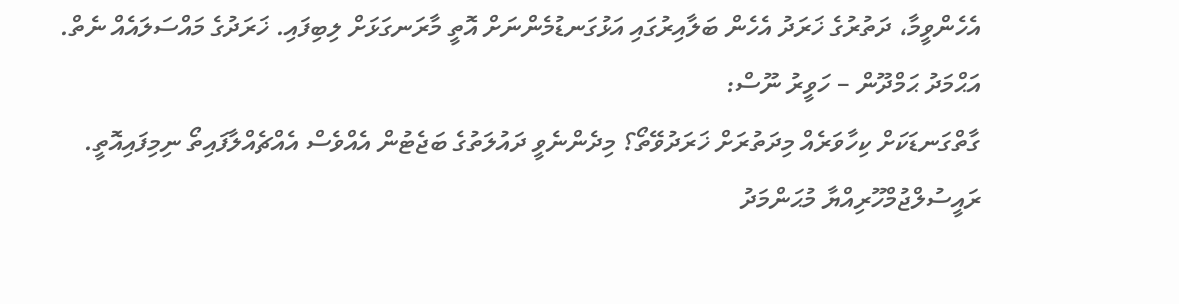އެހެންވީމާ، ދަތުރުގެ ޚަރަދު އެހެން ބަލާއިރުގައި އަޅުގަނޑުމެންނަށް އޮތީ މާރަނގަޅަށް ލިބިފައި. ޚަރަދުގެ މައްސަލައެއް ނެތް.
އަޙްމަދު ޙަމްދޫން – ހަވީރު ނޫސް:
ގާތްގަނޑަކަށް ކިހާވަރެއް މިދަތުރަށް ޚަރަދުވޭތޯ؟ މިދެންނެވީ ދައުލަތުގެ ބަޖެޓުން އެއްވެސް އެއްޗެއްލާފައިތޯ ނިމިފައިއޮތީ.
ރައީސުލްޖުމްހޫރިއްޔާ މުޙަންމަދު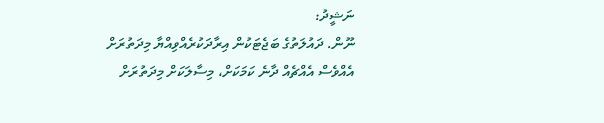ނަޝީދު:
ނޫން. ދައުލަތުގެ ބަޖެޓަކުން އިރާދަކުރެއްވިއްޔާ މިދަތުރަށް އެއްވެސް އެއްޗެއް ދާނެ ކަމަކަށް، މިސާލަކަށް މިދަތުރަށް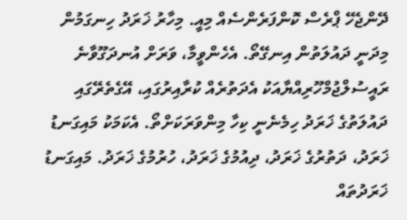ދޭންޖެހޭ ޕްރެސް ކޮންފަރެންސެއް މިއީ. މިހާރު ޚަރަދު ހިނގަމުން މިދަނީ ދައުލަތުން އިނގޭތޯ. އެހެންވީމާ، ވަރަށް އުނދަގޫވާނެ ރައީސުލްޖުމްހޫރިއްޔާއަކު އެދަތުރެއް ކުރާއިރުގައި، އޭގެތެރޭގައި ދައުލަތުގެ ޚަރަދު ހިމެނެނީ ކިހާ މިންވަރަކަށްތޯ. އެކަމަކު މައިގަނޑު ޚަރަދު، ދަތުރުގެ ޚަރަދު، ދިއުމުގެ ޚަރަދު، ހުރުމުގެ ޚަރަދު. މައިގަނޑު ޚަރަދުތައް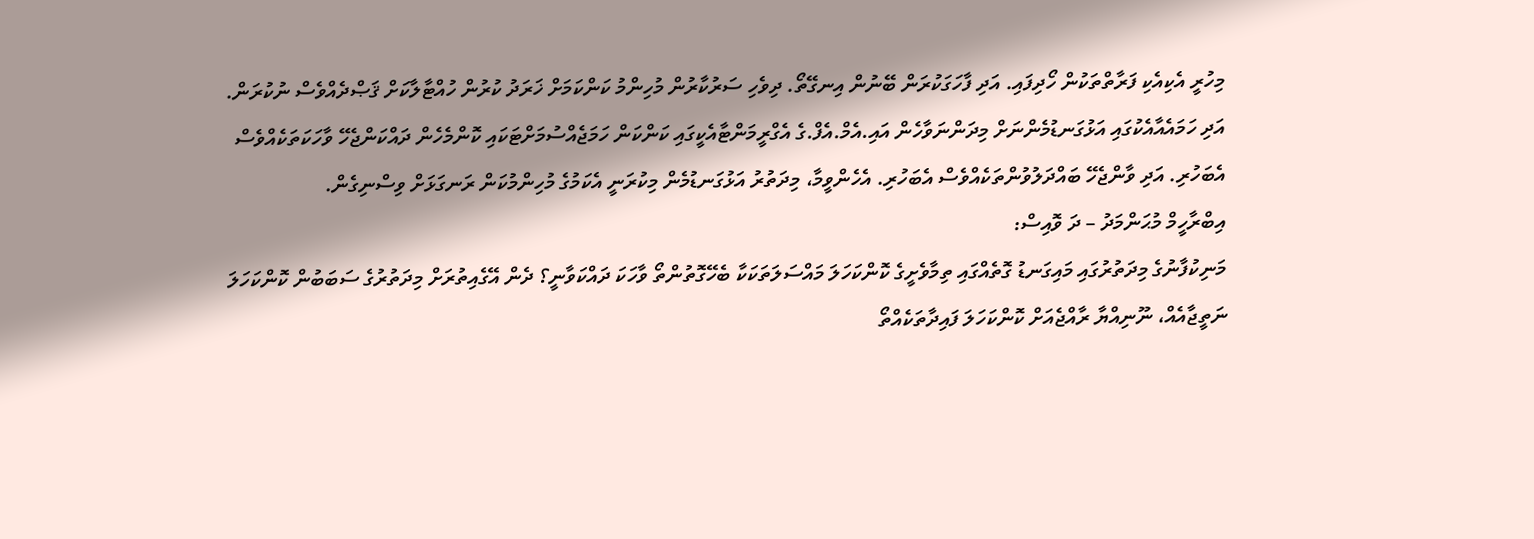މިހުރީ އެކިއެކި ފަރާތްތަކުން ހޯދިފައި. އަދި ފާހަގަކުރަން ބޭނުން އިނގޭތޯ. ދިވެހި ސަރުކާރުން މުހިންމު ކަންކަމަށް ޚަރަދު ކުރުން ހުއްޓާލާކަށް ޤަޞްދެއްވެސް ނުކުރަން. އަދި ހަމައެއާއެކުގައި އަޅުގަނޑުމެންނަށް މިދަންނަވާހެން އައި.އެމް.އެފް.ގެ އެގްރީމަންޓާއެކީގައި ކަންކަން ހަމަޖެއްސުމަށްޓަކައި ކޮންމެހެން ދައްކަންޖެހޭ ވާހަކަތަކެއްވެސް އެބަހުރި. އަދި ވާންޖެހޭ ބައްދަލުވުންތަކެއްވެސް އެބަހުރި. އެހެންވީމާ، މިދަތުރު އަޅުގަނޑުމެން މިކުރަނީ އެކަމުގެ މުހިންމުކަން ރަނގަޅަށް ވިސްނިގެން.
އިބްރާހީމް މުޙަންމަދު – ދަ ވޮއިސް:
މަނިކުފާނުގެ މިދަތުރުގައި މައިގަނޑު ގޮތެއްގައި ތިމާވެށީގެ ކޮންކަހަލަ މައްސަލަތަކަކާ ބެހޭގޮތުންތޯ ވާހަކަ ދައްކަވާނީ؟ ދެން އޭގެއިތުރަށް މިދަތުރުގެ ސަބަބުން ކޮންކަހަލަ ނަތީޖާއެއް، ނޫނިއްޔާ ރާއްޖެއަށް ކޮންކަހަލަ ފައިދާތަކެއްތޯ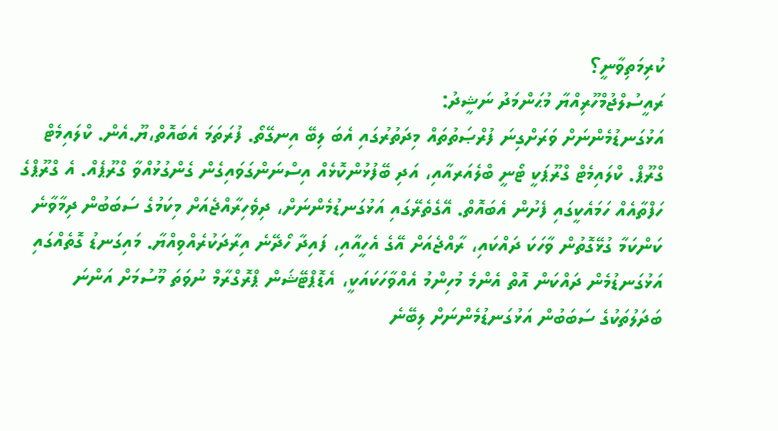ކުރިމަތިވާނީ؟
ރައީސުލްޖުމްހޫރިއްޔާ މުޙަންމަދު ނަޝީދު:
އަޅުގަނޑުމެންނަށް ވަރަށްގިނަ ފުރްޞަތުތައް މިދަތުރުގައި އެބަ ލިބޭ އިނގޭތޯ. ފުރަތަމަ އެބައޮތް،ޔޫ.އެން. ކްލައިމެޓް ގްރޫޕް. ކްލައިމެޓް ގްރޫޕަކީ ޓޯނީ ބްލެއަރއާއި، އަދި ބޭފުޅުންކޮޅެއް އިސްނަންގަވައިގެން ގެންގުޅުއްވާ ގްރޫޕެއް. އެ ގްރޫޕްގެ ހަފްތާއެއް ހަމައެކީގައި ފެށުން އެބައޮތް. އޭގެތެރޭގައި އަޅުގަނޑުމެންނަށް، ދިވެހިރާއްޖެއަށް މިކަމުގެ ސަބަބުން ދިމާވާނެ ކަންކަމާ ގުޅޭގޮތުން ވާހަކަ ދައްކައި، ރާއްޖެއަށް އޭގެ އެހީއާއި، ފައިދާ ހޯދޭނެ އިރާދަކުރެއްވިއްޔާ. މައިގަނޑު ގޮތެއްގައި އަޅުގަނޑުމެން ދައްކަން އޮތް އެންމެ މުހިންމު އެއްވާހަކައަކީ، އެޑޮޕްޓޭޝަން ޕްރޮގްރާމް ނުވަތަ މޫސުމަށް އަންނަ ބަދަލުތަކުގެ ސަބަބުން އަޅުގަނޑުމެންނަށް ލިބޭނެ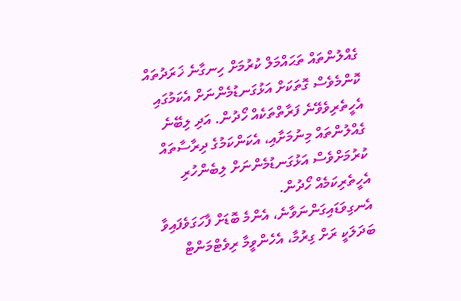ގެއްލުންތައް ތަޙައްމަލް ކުރުމަށް ހިނގާނެ ޚަރަދުތައް ކޮންމެވެސް ގޮތަކަށް އަޅުގަނޑުމެންނަށް އެކަމުގައި އެހީތެރިވެވޭނެ ފަރާތްތަކެއް ހޯދުން. އަދި ލިބޭނެ ގެއްލުންތައް މިނުމަށާއި، އެކަންކަމުގެ ދިރާސާތައް ކުރުމަށްވެސް އަޅުގަނޑުމެންނަށް ލިބެންހުރި އެހީތެރިކަމެއް ހޯދުން.
އެނގިވަޑައިގަންނަވާނެ، އެންމެ ބޮޑަށް ފާހަގަވެފައިވާ ބަދަލަކީ ރަށް ގިރުމާ، އެހެންވީމާ ރިވެޓްމަންޓް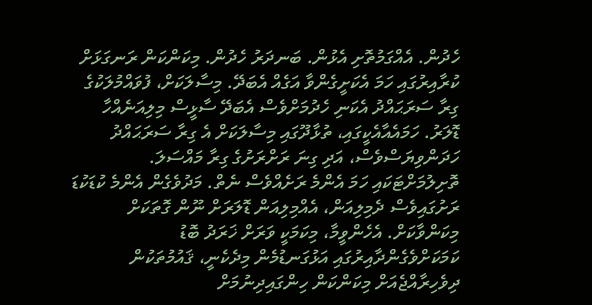ހެދުން. އެއްގަމުތޮށި އެޅުން. ބަނދަރު ހެދުން. މިކަންކަން ރަނގަޅަށް ކުރާއިރުގައި ހަމަ އެކަށީގެންވާ އަގެއް އެބަދޭ. މިސާލަކަށް، ފުވައްމުލަކުގެ ގިރާ ސަރަޙައްދު އެކަނި ހެދުމަށްވެސް އެބަދޭ ސާޅީސް މިލިއަނެއްހާ ޑޮލަރު. ހަމައެއާއެކީގައި، ތުޅާދޫގައި މިސާލަކަށް އެ ގިރާ ސަރަޙައްދު ހަދަންވިޔަސްވެސް، އަދި ގިނަ ރަށްރަށުގެ ގިރާ މައްސަލަ. ތޮށިލުމަށްޓަކައި ހަމަ އެންމެ ރަށެއްވެސް ނެތް. މަދުވެގެން އެންމެ ކުޑަކުޑަ ރަށުގައިވެސް ދެމިލިއަން، އެއްމިލިއަން ޑޮލަރަށް ނޫން ގޮތަކަށް މިކަންވާކަށް. އެހެންވީމާ، މިކަމަކީ ވަރަށް ޚަރަދު ބޮޑު ކަމަކަށްވެގެންދާއިރުގައި އަޅުގަނޑުމެން މިދެކެނީ، ޤައުމުތަކުން ދިވެހިރާއްޖެއަށް މިކަންކަން ހިންގައިދިނުމަށް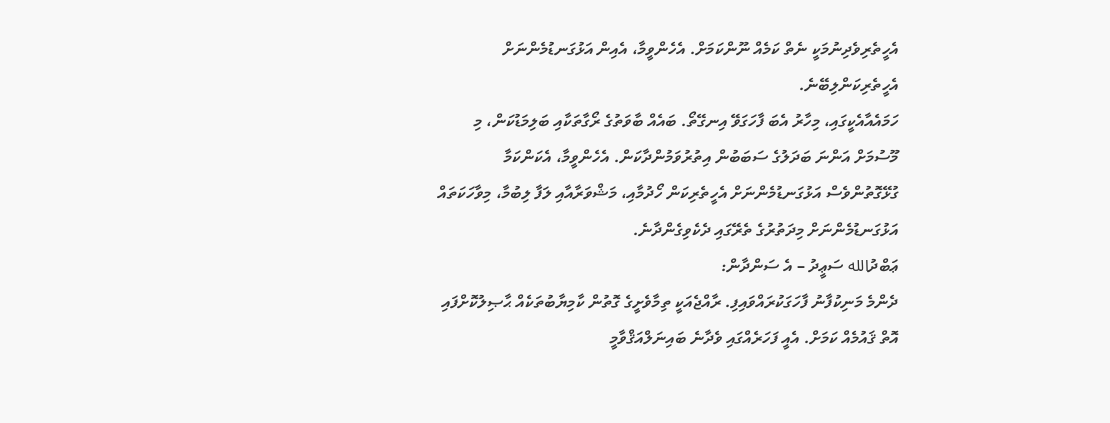އެހީތެރިވެދިނުމަކީ ނެތް ކަމެއް ނޫންކަމަށް. އެހެންވީމާ، އެއިން އަޅުގަނޑުމެންނަށް އެހީތެރިކަންލިބޭނެ.
ހަމައެއާއެކީގައި، މިހާރު އެބަ ފާހަގަވޭ އިނގޭތޯ. ބައެއް ބާވަތުގެ ރޯގާތަކާއި ބަލިމަޑުކަން، މި މޫސުމަށް އަންނަ ބަދަލުގެ ސަބަބުން އިތުރުވަމުންދާކަން. އެހެންވީމާ، އެކަންކަމާ ގުޅޭގޮތުންވެސް އަޅުގަނޑުމެންނަށް އެހީތެރިކަން ހޯދުމާއި، މަޝްވަރާއާއި ލަފާ ލިބުމާ، މިވާހަކަތައް އަޅުގަނޑުމެންނަށް މިދަތުރުގެ ތެރޭގައި ދެކެވިގެންދާނެ.
ޢަބްދުالله ސަޢީދު – އެ ސަންދާން:
ދެންމެ މަނިކުފާނު ފާހަގަކުރައްވައިފި. ރާއްޖެއަކީ ތިމާވެށީގެ ގޮތުން ކާމިޔާބުތަކެއް ޙާޞިލުކޮށްފައި އޮތް ޤައުމެއް ކަމަށް. އެއީ ފަހަރެއްގައި ވެދާނެ ބައިނަލްއަޤްވާމީ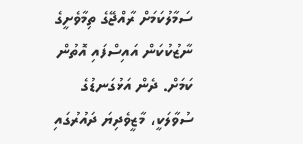ސަމާލުކަމަށް ރާއްޖޭގެ ތިމާވެށީގެ ނާޒުކުކަން އައިސްފައި އޮތުން ކަމަށް. ދެން އަޅުގަނޑުގެ ސުވާލަކީ، މާޒީވެދިޔަ ދައުރުގައި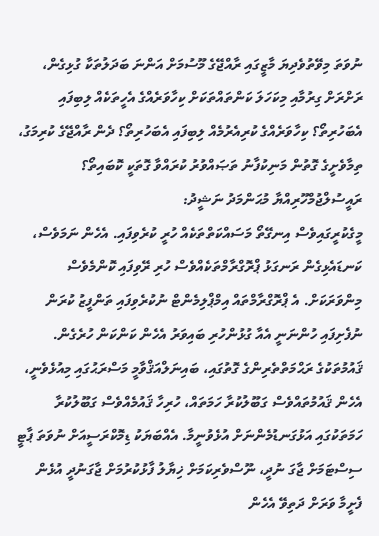ނުވަތަ މިވޭތުވެދިޔަ މާޒީގައި ރާއްޖޭގެ މޫސުމަށް އަންނަ ބަދަލުތަކާ ގުޅިގެން، ރަށްރަށް ގިރުމާއި މިކަހަލަ ކަންތައްތަކަށް ކިހާވަރެއްގެ އެހީތަކެއް ލިބިފައި އެބަހުރިތޯ؟ ކިހާވަރެއްގެ ކުރިއެރުމެއް ލިބިފައި އެބަހުރިތޯ؟ ދެން ރާއްޖޭގެ ކުރިމަގު، ތިމާވެށީގެ ގޮތުން މަނިކުފާނު ތަޞައްވުރު ކުރައްވާ ގޮތަކީ ކޮބައިތޯ؟
ރައީސުލްޖުމްހޫރިއްޔާ މުޙަންމަދު ނަޝީދު:
މީގެކުރީގައިވެސް އިނގޭތޯ މަސައްކަތްތަކެއް ހުރީ ކުރެވިފައި. އެހެން ނަމަވެސް، ކަނޑައެޅިގެން ރަނގަޅު ޕްރޮގްރާމްތަކެއްވެސް ހުރި ރޭވިފައި ކޮންމެވެސް މިންވަރަކަށް. އެ ޕްރޮގްރާމްތައް އިމްޕްލިމެންޓް ނުކުރެވިފައި ތަންފީޒު ކުރަން ނުފެށިފައި ހުންނަނީ އެއާ ގުޅުންހުރި ބައިވަރު އެހެން ކަންކަން ހުރެގެން. ޤައުމުތަކުގެ ރަޙްމަތްތެރިންގެ ގޮތުގައި، ބައިނަލްއަޤްވާމީ މަސްރަޙުގައި މިއުޅެވެނީ، އެހެން ޤައުމުތައްވެސް ގަބޫލުކުރާ ހަމަތައް، ހުރިހާ ޤައުމެއްވެސް ގަބޫލުކުރާ ހަމަތަކުގައި އަޅުގަނޑުމެންނަށް އުޅެވުނީމާ. އެއްބަޔަކު ޑިމޮކްރަސީއަށް ނުވަތަ ޕާޓީ ސިސްޓަމަށް ޖާގަ ނުދީ، ނޫސްވެރިކަމަށް ޚިޔާލު ފާޅުކުރުމަށް ޖާގަނުދީ އުޅެން ފެށީމާ ވަރަށް ދަތިވޭ އެހެން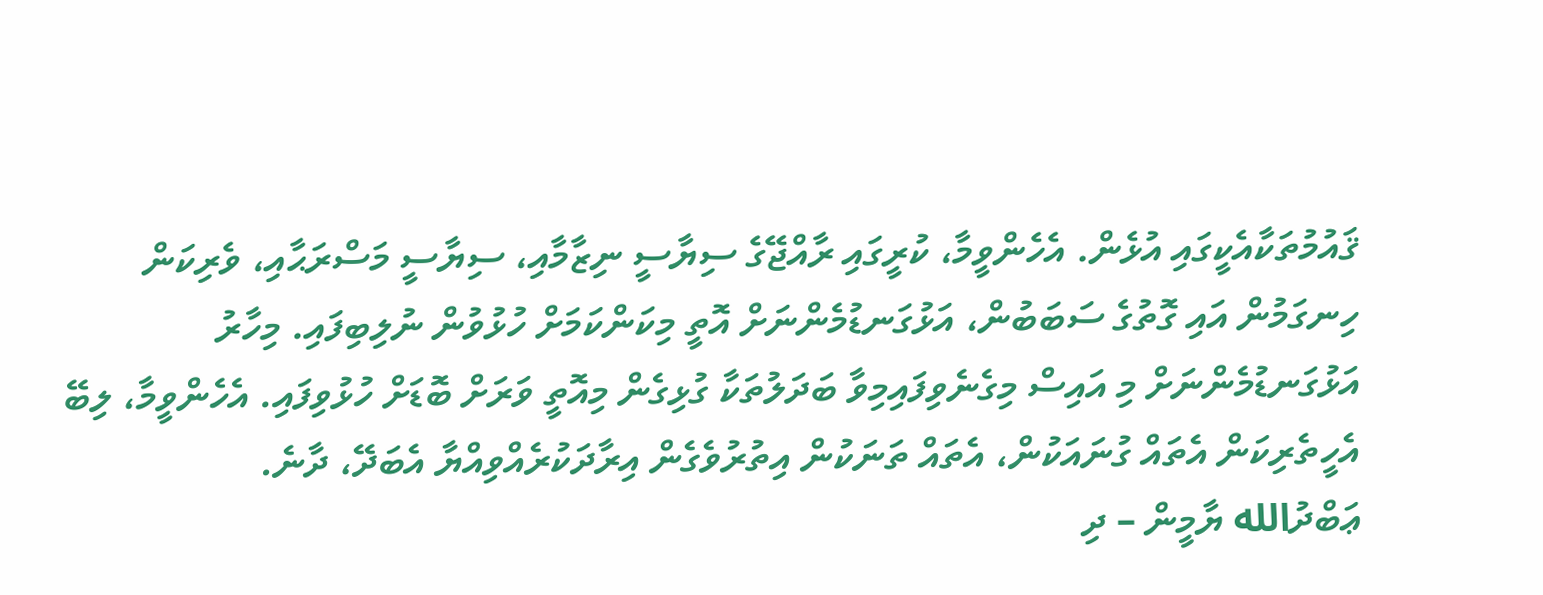ޤައުމުތަކާއެކީގައި އުޅެން. އެހެންވީމާ، ކުރީގައި ރާއްޖޭގެ ސިޔާސީ ނިޒާމާއި، ސިޔާސީ މަސްރަޙާއި، ވެރިކަން ހިނގަމުން އައި ގޮތުގެ ސަބަބުން، އަޅުގަނޑުމެންނަށް އޮތީ މިކަންކަމަށް ހުޅުވުން ނުލިބިފައި. މިހާރު އަޅުގަނޑުމެންނަށް މި އައިސް މިގެނެވިފައިމިވާ ބަދަލުތަކާ ގުޅިގެން މިއޮތީ ވަރަށް ބޮޑަށް ހުޅުވިފައި. އެހެންވީމާ، ލިބޭ އެހީތެރިކަން އެތައް ގުނައަކުން، އެތައް ތަނަކުން އިތުރުވެގެން އިރާދަކުރެއްވިއްޔާ އެބަދޭ، ދާނެ.
ޢަބްދުالله ޔާމީން – ދި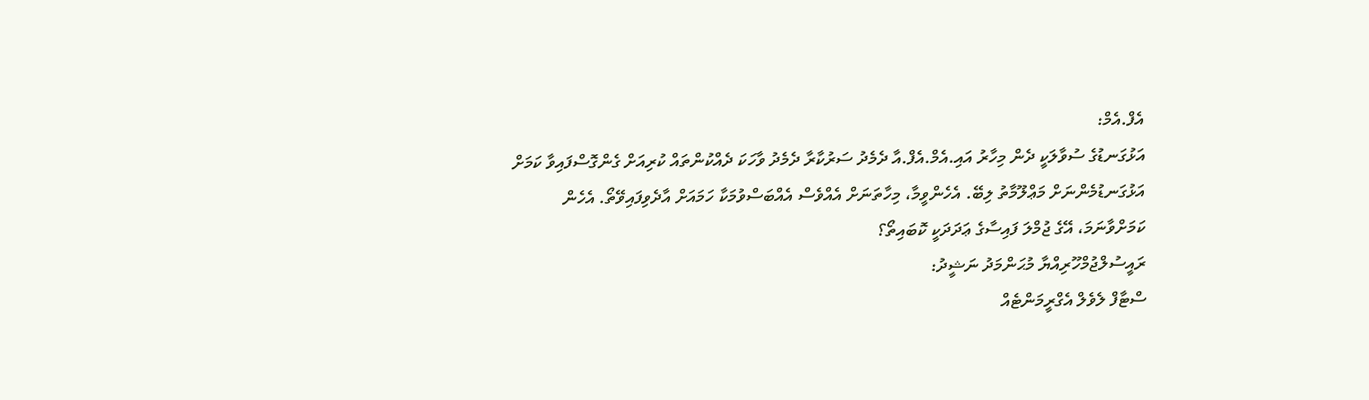އެފް.އެމް:
އަޅުގަނޑުގެ ސުވާލަކީ ދެން މިހާރު އައި.އެމް.އެފް.އާ ދެމެދު ސަރުކާރާ ދެމެދު ވާހަކަ ދެއްކުންތައް ކުރިއަށް ގެންގޮސްފައިވާ ކަމަށް އަޅުގަނޑުމެންނަށް މަޢްލޫމާތު ލިބޭ. އެހެންވީމާ، މިހާތަނަށް އެއްވެސް އެއްބަސްވުމަކާ ހަމައަށް އާދެވިފައިވޭތޯ. އެހެން ކަމަށްވާނަމަ، އޭގެ ޖުމްލަ ފައިސާގެ ޢަދަދަކީ ކޮބައިތޯ؟
ރައީސުލްޖުމްހޫރިއްޔާ މުޙަންމަދު ނަޝީދު:
ސްޓާފް ލެވެލް އެގްރީމަންޓެއް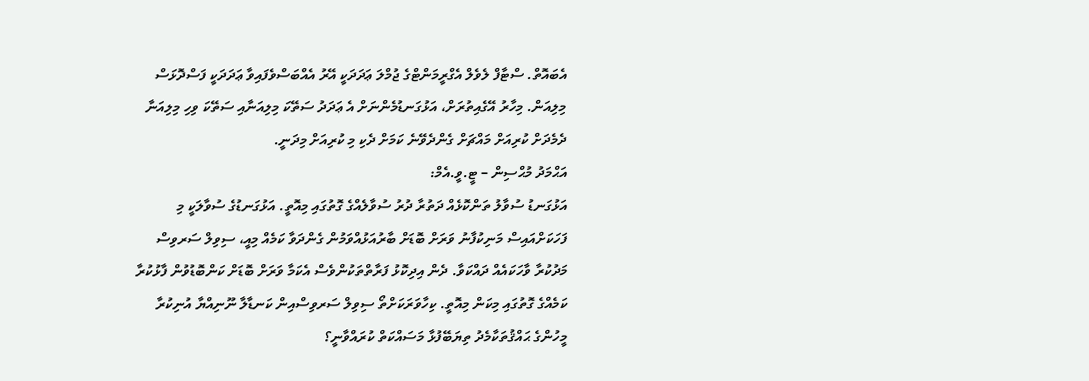އެބައޮތް. ސްޓާފް ލެވެލް އެގްރީމަންޓްގެ ޖުމްލަ ޢަދަދަކީ އޭރު އެއްބަސްވެފައިވާ ޢަދަދަކީ ފަސްދޮޅަސް މިލިއަން. މިހާރު އޭގެއިތުރަށް، އަޅުގަނޑުމެންނަށް އެ ޢަދަދު ސަތޭކަ މިލިއަނާއި ސަތޭކަ ވިހި މިލިއަނާ ދެމެދަށް ކުރިއަށް މައްޗަށް ގެންދެވޭނެ ކަމަށް ދެކި މި ކުރިއަށް މިދަނީ.
އަޙްމަދު މުޙްސިން – ޓީ.ވީ.އެމް:
އަޅުގަނޑު ސުވާލު ތަންކޮޅެއް ދަތުރާ ދުރު ސުވާލެއްގެ ގޮތުގައި މިއޮތީ. އަޅުގަނޑުގެ ސުވާލަކީ މި ފަހަކަށްއައިސް މަނިކުފާނު ވަރަށް ބޮޑަށް ބާރުއަޅުއްވަމުން ގެންދަވާ ކަމެއް މިއީ، ސިވިލް ސަރވިސް މަދުކުރާ ވާހަކައެއް ދައްކަވާ. ދެން އިދިކޮޅު ފަރާތްތަކުންވެސް އެކަމާ ވަރަށް ބޮޑަށް ކަންބޮޑުވުން ފާޅުކުރާ ކަމެއްގެ ގޮތުގައި މިކަން މިއޮތީ. ކިހާވަރަކަށްތޯ ސިވިލް ސަރވިސްއިން ކަނޑާލާ ނޫނިއްޔާ އުނިކުރާ މީހުންގެ ޙައްޤުތަކާމެދު ތިޔަބޭފުޅާ މަސައްކަތް ކުރައްވާނީ؟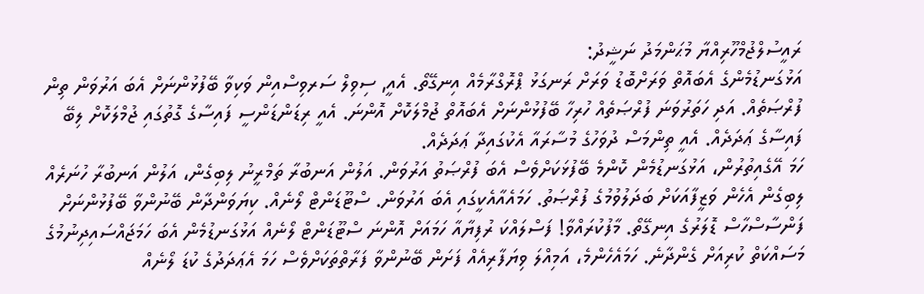ރައީސުލްޖުމްހޫރިއްޔާ މުޙަންމަދު ނަޝީދު:
އަޅުގަނޑުމެންގެ އެބައޮތް ވަރަށްބޮޑު ވަރަށް ރަނގަޅު ޕްރޮގްރާމެއް އިނގޭތޯ. އެއީ, ސިވިލް ސަރވިސްއިން ވަކިވާ ބޭފުޅުންނަށް އެބަ އަރުވަން ތިން ފުރްޞަތެއް. އަދި ހަތަރުވަނަ ފުރްޞަތެއް ހުރިހާ ބޭފުޅުންނަށް އެބައޮތް ޖުމްލަކޮށް އޮންނަ. އެއީ ރިޑަންޑަންސީ ފައިސާގެ ގޮތުގައި ޖުމްލަކޮށް ލިބޭ ފައިސާގެ ޢަދަދެއް. އެއީ ތިންމަސް ދުވަހުގެ މުސާރައާ އެކުގައިދާ ޢަދަދެއް.
ހަމަ އޭގެއިތުރުން، އަޅުގަނޑުމެން ކޮންމެ ބޭފުޅަކަށްވެސް އެބަ ފުރްޞަތު އަރުވަން. އަލުން އަނބުރާ ތަމްރީނު ލިބިގެން، އަލުން އަނބުރާ ހުނަރެއް ލިބިގެން އެހެން ވަޒީފާއަކަށް ބަދަލުވުމުގެ ފުރްޞަތު. ހަމައެއާއެކީގައި އެބަ އަރުވަން. ސްޓޫޑަންޓް ލޯނެއް. ކިޔަވަންދާން ބޭނުންވާ ބޭފުޅުންނަށް ފަންސާސްހާސް ޑޮލަރުގެ އިނގޭތޯ. މާފުކުރައްވާ! ފަސްލައްކަ ރުފިޔާއާ ހަމައަށް އޮންނަ ސްޓޫޑަންޓް ލޯނެއް އަޅުގަނޑުމެން އެބަ ހަމަޖައްސައިދިނުމުގެ މަސައްކަތް ކުރިއަށް ގެންދާނެ. ހަމައެހެންމެ، އަމިއްލަ ވިޔަފާރިއެއް ފަށަން ބޭނުންވާ ފަރާތްތަކަށްވެސް ހަމަ އެޢަދަދުގެ ކުޑަ ލޯނެއް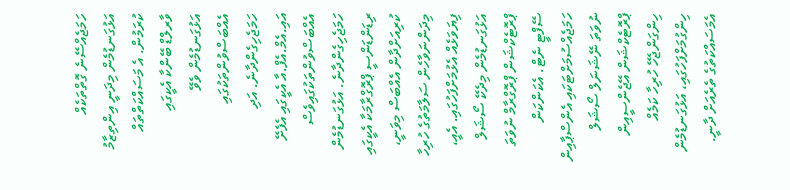ހަމަޖެއްސޭނެ ގޮތްތަކެއް އަޅުގަނޑުމެން މިދަނީ އިންތިޒާމު ކުރަމުން. އެ މަސައްކަތްތައް ވާރލްޑް ބޭންކާ އެކީގައި އަޅުގަނޑުމެން ވެވޭ އެއްބަސްވުންތަކުގައި ހަމަޖެހިގެންދާނެ. އަދި އައި.އެމް.އެފް.އާ އެކީގައި އެފެށޭ އެއްބަސްވުންތަކުގައިވެސް ހަމަޖެހިގެންދާނެ. އަޅުގަނޑުމެން ރިޑަންޑަންސީ ޕްރޮގްރާމަކާ އެކީގައި ކުރިއަށްދާން އެއްބަސް މިވަނީ، މިދަންނަވާހެން ސަލާމަތުގެ ހުރިހާ ފިޔަވަޅެއް އެޅުމަށްފަހުގައި. އެއީ، އަޅުގަނޑުމެން މިދެކޭ ސޯޝަލް ޕްރޮޓެކްޝަން ޕްރޮގްރާމް ނުވަތަ ސޭފްޓީ ނެޓް. އެކަންކަން ހަމަޖެއްސުމަށްޓަކައި އެންސްޕާއިން ނުވަތަ ނޭޝަނަލް ސޯޝަލް ޕްރޮޓެކްޝަން އޭޖެންސީއިން ހިންގަންޖެހޭ ހުރިހާ ކަމެއް ހިންގުމަށްފަހުގައި، އަޅުގަނޑުމެން އެމަސައްކަތުގެ ތެރެއަށް ދާނީ.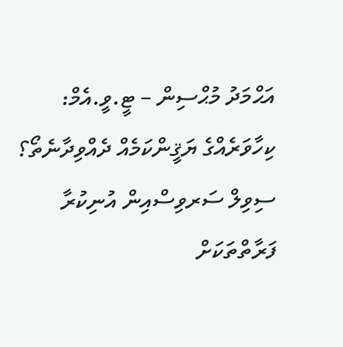އަޙްމަދު މުޙްސިން – ޓީ.ވީ.އެމް:
ކިހާވަރެއްގެ ޔަޤީންކަމެއް ދެއްވިދާނެތޯ؟ ސިވިލް ސަރވިސްއިން އުނިކުރާ ފަރާތްތަކަށް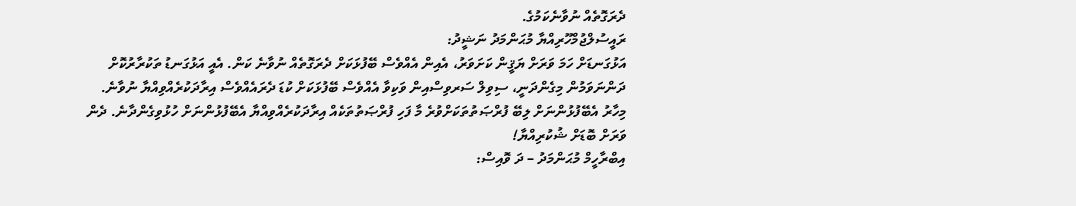ދެރަގޮތެއް ނުވާނެކަމުގެ.
ރައީސުލްޖުމްހޫރިއްޔާ މުޙަންމަދު ނަޝީދު:
އަޅުގަނޑަށް ހަމަ ވަރަށް ޔަޤީން ކަށަވަރު، އެއިން އެއްވެސް ބޭފުޅަކަށް ދެރަގޮތެއް ނުވާނެ ކަން. އެއީ އަޅުގަނޑު ތަކުރާރުކޮށް ދަންނަވަމުން މިގެންދަނީ، ސިވިލް ސަރވިސްއިން ވަކިވާ އެއްވެސް ބޭފުޅަކަށް ކުޑަ ދެރައެއްވެސް އިރާދަކުރެއްވިއްޔާ ނުވާނެ. މިހާރު އެބޭފުޅުންނަށް ލިބޭ ފުރްޞަތުތަކަށްވުރެ މާ ފަހި ފުރްޞަތުތަކެއް އިރާދަކުރެއްވިއްޔާ އެބޭފުޅުންނަށް ހުޅުވިގެންދާނެ. ދެން ވަރަށް ބޮޑަށް ޝުކުރިއްޔާ!
އިބްރާހީމް މުޙަންމަދު – ދަ ވޮއިސް: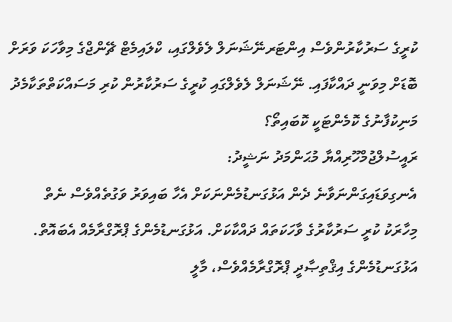ކުރީގެ ސަރުކާރުންވެސް އިންޓަރނޭޝަނަލް ލެވެލްގައި، ކްލައިމެޓް ޗޭންޖްގެ މިވާހަކަ ވަރަށް ބޮޑަށް މިވަނީ ދައްކާފައި. ނޭޝަނަލް ލެވެލްގައި ކުރީގެ ސަރުކާރުން ކުރި މަސައްކަތްތަކާމެދު މަނިކުފާނުގެ ކޮމެންޓަކީ ކޮބައިތޯ؟
ރައީސުލްޖުމްހޫރިއްޔާ މުޙަންމަދު ނަޝީދު:
އެނގިވަޑައިގަންނަވާނެ ދެން އަޅުގަނޑުމެންނަކަށް އެހާ ބައިވަރު ވަގުތެއްވެސް ނެތް މިހާރަކު ކުރީ ސަރުކާރުގެ ވާހަކަތައް ދައްކާކަށް. އަޅުގަނޑުމެންގެ ޕްރޮގްރާމެއް އެބައޮތް. އަޅުގަނޑުމެންގެ އިޤްތިޞާދީ ޕްރޮގްރާމެއްވެސް، މާލީ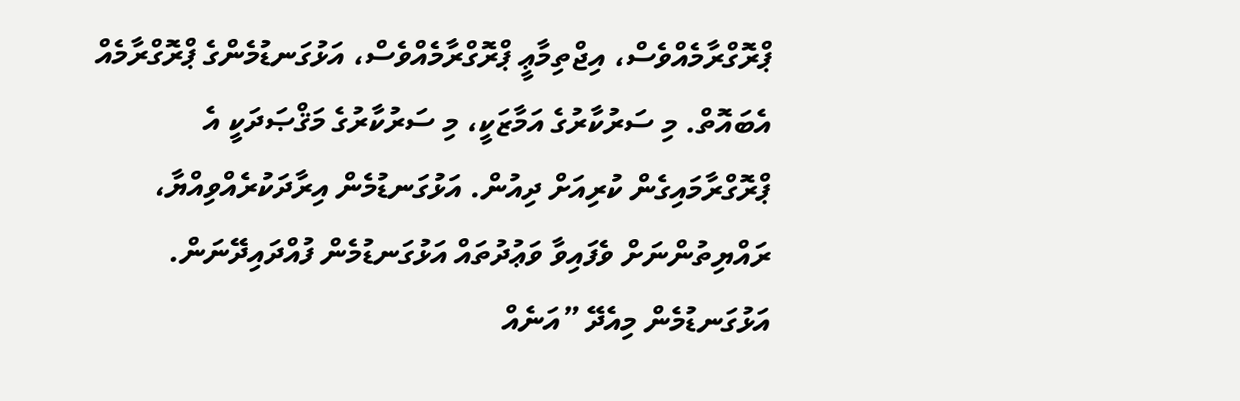ޕްރޮގްރާމެއްވެސް، އިޖްތިމާޢީ ޕްރޮގްރާމެއްވެސް، އަޅުގަނޑުމެންގެ ޕްރޮގްރާމެއް އެބައޮތް. މި ސަރުކާރުގެ އަމާޒަކީ، މި ސަރުކާރުގެ މަޤްޞަދަކީ އެ ޕްރޮގްރާމައިގެން ކުރިއަށް ދިއުން. އަޅުގަނޑުމެން އިރާދަކުރެއްވިއްޔާ، ރައްޔިތުންނަށް ވެފައިވާ ވަޢުދުތައް އަޅުގަނޑުމެން ފުއްދައިދޭނަން. އަޅުގަނޑުމެން މިއެދޭ ”އަނެއް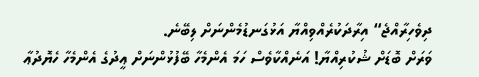ދިވެހިރާއްޖެ“ އިރާދަކުރެއްވިއްޔާ އަޅުގަނޑުމެންނަށް ލިބޭނެ.
ވަރަށް ބޮޑަށް ޝުކުރިއްޔާ! އަނެއްކާވެސް ހަމަ އެންމެހާ ބޭފުޅުންނަށް ޢީދުގެ އެންމެހާ ހެޔޮދުޢާ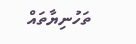ތަހުނިޔާތައް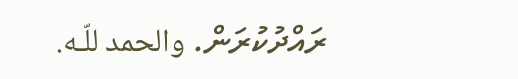ރައްދުކުރަން. والحمد للّـه.